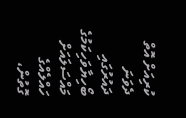ކުރިއަށް އޮތް ދެވަނަ ދައުރުގައި ބޯހިޔާވަހިކަމުގެ މައްސަލައަށް ހައްލެއްގެ ގޮތުން،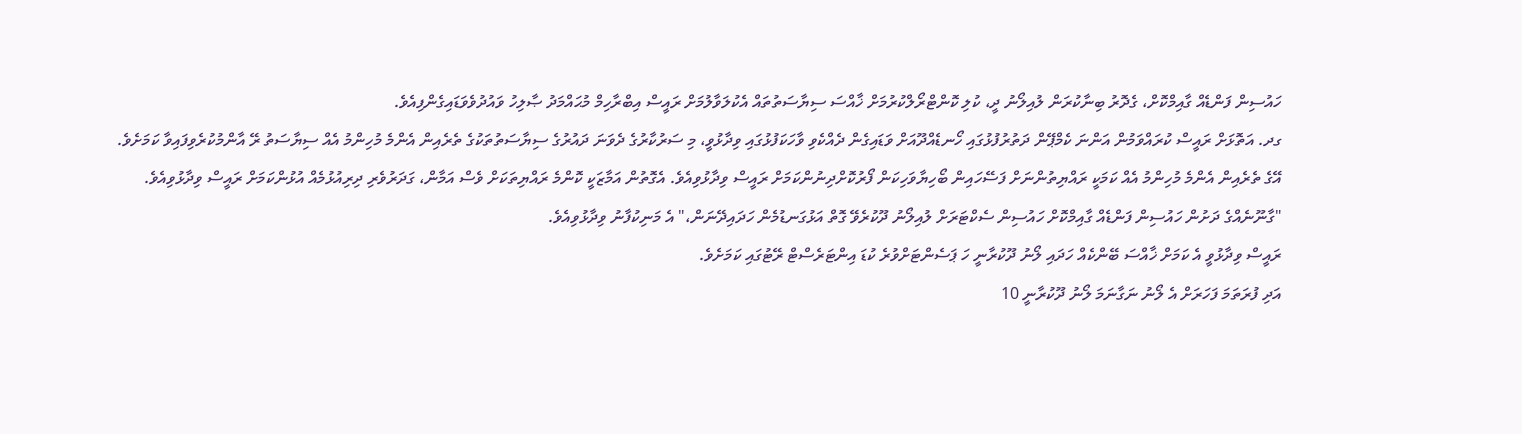ހައުސިން ފަންޑެއް ގާއިމްކޮށް، ގެދޮރު ބިނާކުރަން ލުއިލޯނު ދީ، ކުލި ކޮންޓްރޯލްކުރުމަށް ޚާއްސަ ސިޔާސަތުތައް އެކުލަވާލުމަށް ރައީސް އިބްރާހިމް މުޙައްމަދު ޞާލިހު ވައުދުވެވަޑައިގެންފިއެވެ.
ގދ. އަތޮޅަށް ރައީސް ކުރައްވަމުން އަންނަ ކެމްޕޭން ދަތުރުފުޅުގައި ހޯނޑެއްދޫއަށް ވަޑައިގެން ދެއްކެވި ވާހަކަފުޅުގައި ވިދާޅުވީ، މި ސަރުކާރުގެ ދެވަނަ ދައުރުގެ ސިޔާސަތުތަކުގެ ތެރެއިން އެންމެ މުހިންމު އެއް ސިޔާސަތު ރޭ އާންމުކުރެވިފައިވާ ކަމަށެވެ.
އޭގެ ތެރެއިން އެންމެ މުހިންމު އެއް ކަމަކީ ރައްޔިތުންނަށް ފަސޭހައިން ބޯހިޔާވަހިކަން ފޯރުކޮށްދިނުންކަމަށް ރައީސް ވިދާޅުވިއެވެ. އެގޮތުން އަމާޒަކީ ކޮންމެ ރައްޔިތަކަށް ވެސް އަމާން، ގަދަރުވެރި ދިރިއުޅުމެއް އުޅުންކަމަށް ރައީސް ވިދާޅުވިއެވެ.
"ގާނޫނެއްގެ ދަށުން ހައުސިން ފަންޑެއް ގާއިމްކޮށް ހައުސިން ސެކްޓަރަށް ލުއިލޯނު ދޫކުރެވޭ ގޮތް އަޅުގަނޑުމެން ހަދައިދޭނަން،" އެ މަނިކުފާނު ވިދާޅުވިއެވެ.
ރައީސް ވިދާޅުވީ އެ ކަމަށް ޚާއްސަ ބޭންކެއް ހަދައި ލޯނު ދޫކުރާނީ ހަ ޕަސެންޓަށްވުރެ ކުޑަ އިންޓަރެސްޓް ރޭޓުގައި ކަމަށެވެ.
އަދި ފުރަތަމަ ފަހަރަށް އެ ލޯނު ނަގާނަމަ ލޯނު ދޫކުރާނީ 10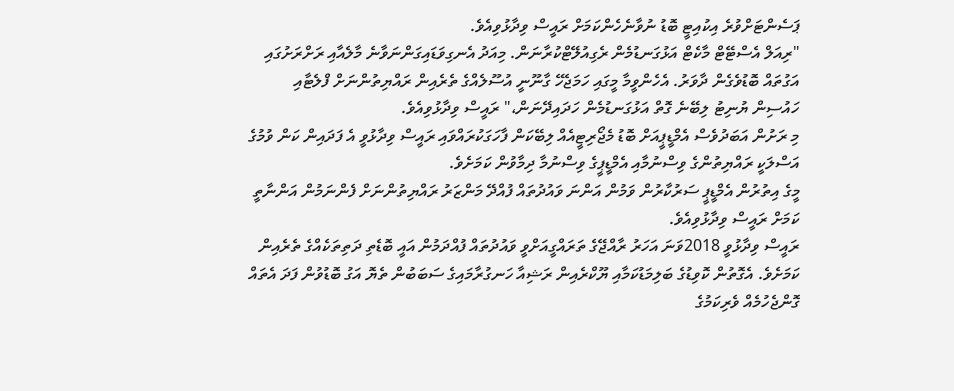ޕަސެންޓަށްވުރެ އިކުއިޓީ ބޮޑު ނުވާނެހެންކަމަށް ރައީސް ވިދާޅުވިއެވެ.
"ރިއަލް އެސްޓޭޓް މާކެޓް އަޅުގަނޑުމެން ރެގިއުލޭޓްކުރާނަން. މިއަދު އެނގިވަޑައިގަންނަވާނެ މާލެއާއި ރަށްރަށުގައި އަގުތައް ބޮޑުވެގެން ދާވަރު. އެހެންވީމާ މީގައި ހަމަޖެހޭ ގާނޫނީ އުސޫލެއްގެ ތެރެއިން ރައްޔިތުންނަށް ފްލެޓާއި ހައުސިން ޔުނިޓު ލިބޭނެ ގޮތް އަޅުގަނޑުމެން ހަދައިދޭނަން،" ރައީސް ވިދާޅުވިއެވެ.
މި ރަށުން އަބަދުވެސް އެމްޑީޕީއަށް ބޮޑު މެޖޯރިޓީއެއް ލިބޭކަން ފާހަގަކުރައްވައި ރައީސް ވިދާޅުވީ އެ ފަދައިން ކަން ވުމުގެ އަސްލަކީ ރައްޔިތުންގެ ވިސްނުމާއި އެމްޑީޕީގެ ވިސްނުމާ ދިމާވުން ކަމަށެވެ.
މީގެ އިތުރުން އެމްޑީޕީ ސަރުކާރުން ވަމުން އަންނަ ވައުދުތައް ފުއްދޭ މަންޒަރު ރައްޔިތުންނަށް ފެންނަމުން އަންނާތީ ކަމަށް ރައީސް ވިދާޅުވިއެވެ.
ރައީސް ވިދާޅުވީ 2018ވަނަ އަހަރު ރާއްޖޭގެ ތަރައްގީއަށްވީ ވައުދުތައް ފުއްދަމުން އައީ ބޮޑެތި ދަތިތަކެއްގެ ތެރެއިން ކަމަށެވެ. އެގޮތުން ކޮވިޑުގެ ބަލިމަޑުކަމާއި ޔޫކްރެއިން ރަޝިއާ ހަނގުރާމައިގެ ސަބަބުން ތެޔޮ އަގު ބޮޑުވުން ފަދަ އެތައް ގޮންޖެހުމެއް ވެރިކަމުގެ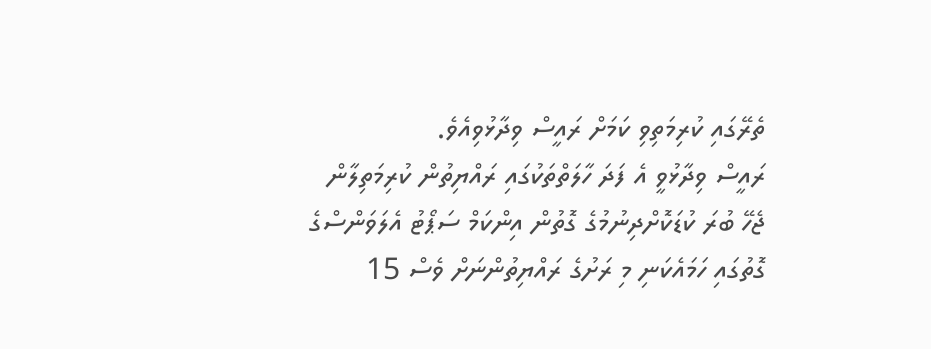ތެރޭގައި ކުރިމަތިވި ކަމަށް ރައީސް ވިދާޅުވިއެވެ.
ރައީސް ވިދާޅުވީ އެ ފަދަ ހާލަތްތަކުގައި ރައްޔިތުން ކުރިމަތިލާން ޖެހޭ ބުރަ ކުޑަކޮށްދިނުމުގެ ގޮތުން އިންކަމް ސަޕޯޓު އެލަވަންސްގެ ގޮތުގައި ހަމައެކަނި މި ރަށުގެ ރައްޔިތުންނަށް ވެސް 15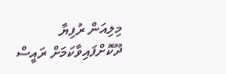މިލިއަން ރުފިޔާ ދޫކޮށްފައިވާކަމަށް ރައީސް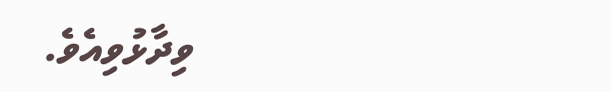ވިދާޅުވިއެވެ.